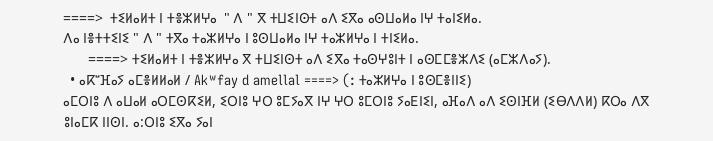====>  ⵜⵉⵍⴰⵍⵜ ⵏ ⵜⴻⵣⵍⵖⴰ  " ⴷ " ⴳ ⵜⵡⵉⵏⵙⵜ ⴰⴷ ⵉⴳⴰ ⴰⵙⵡⴰⵍⴰ ⵏⵖ ⵜⴰⵏⵉⵍⴰ.
ⴷⴰ ⵏⴻⵜⵜⵉⵏⵉ " ⴷ " ⵜⴳⴰ ⵜⴰⵣⵍⵖⴰ ⵏ ⵓⵙⵡⴰⵍⴰ ⵏⵖ ⵜⴰⵣⵍⵖⴰ ⵏ ⵜⵏⵉⵍⴰ.
       ====> ⵜⵉⵍⴰⵍⵜ ⵏ ⵜⴻⵣⵍⵖⴰ ⴳ ⵜⵡⵉⵏⵙⵜ ⴰⴷ ⵉⴳⴰ ⵜⴰⵙⵖⵓⵏⵜ ⵏ ⴰⵙⵎⵎⴻⵣⴷⵉ (ⴰⵎⵣⴷⴰⵢ).
  • ⴰⴽⵯⴼⴰⵢ ⴰⵎⴻⵍⵍⴰⵍ / Akʷfay d amellal ====> (: ⵜⴰⵣⵍⵖⴰ ⵏ ⵓⵙⵎⴻⵏⵏⵉ)
ⴰⵎⵔⵏⵓ ⴷ ⴰⵡⴰⵍ ⴰⵔⵎⵙⴽⵉⵍ, ⵉⵔⵏⵓ ⵖⵔ ⵓⵎⵢⴰⴳ ⵏⵖ ⵖⵔ ⵓⵎⵔⵏⵓ ⵢⴰⴹⵏⵉⵏ, ⴰⴼⴰⴷ ⴰⴷ ⵉⵙⵏⴼⵍ (ⵉⴱⴷⴷⵍ) ⴽⵔⴰ ⴷⴳ ⵓⵏⴰⵎⴽ ⵏⵏⵙⵏ. ⴰ:ⵔⵏⵓ ⵉⴳⴰ ⵢⴰⵏ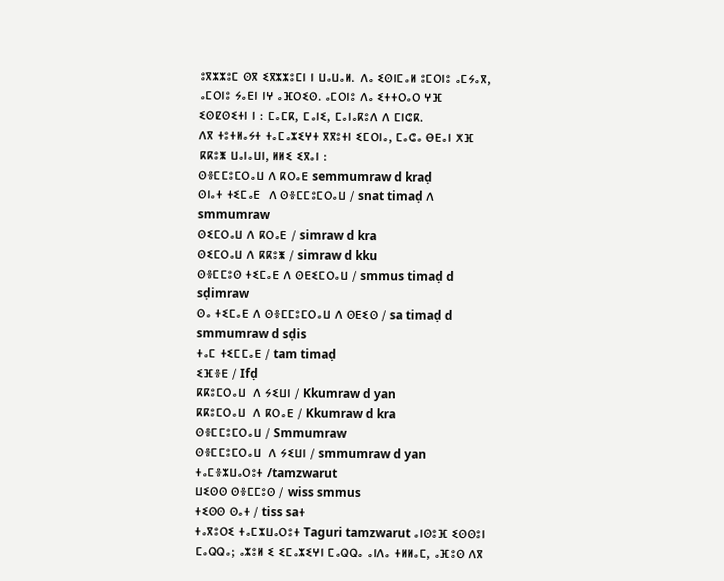ⵓⴳⵣⵣⵓⵎ ⵙⴳ ⵉⴳⵣⵣⵓⵎⵏ ⵏ ⵡⴰⵡⴰⵍ. ⴷⴰ ⵉⵙⵏⵎⴰⵍ ⵓⵎⵔⵏⵓ ⴰⵎⵢⴰⴳ, ⴰⵎⵔⵏⵓ ⵢⴰⴹⵏ ⵏⵖ ⴰⴼⵔⵉⵙ. ⴰⵎⵔⵏⵓ ⴷⴰ ⵉⵜⵜⵔⴰⵔ ⵖⴼ ⵉⵙⵇⵙⵉⵜⵏ ⵏ : ⵎⴰⵎⴽ, ⵎⴰⵏⵉ, ⵎⴰⵏⴰⴽⵓⴷ ⴷ ⵎⵏⵛⴽ.
ⴷⴳ ⵜⵓⵜⵍⴰⵢⵜ ⵜⴰⵎⴰⵣⵉⵖⵜ ⴳⴳⵓⵜⵏ ⵉⵎⵔⵏⴰ, ⵎⴰⵛⴰ ⴱⴹⴰⵏ ⵅⴼ ⴽⴽⵓⵥ ⵡⴰⵏⴰⵡⵏ, ⵍⵍⵉ ⵉⴳⴰⵏ :
ⵙⴻⵎⵎⵓⵎⵔⴰⵡ ⴷ ⴽⵔⴰⴹ semmumraw d kraḍ
ⵙⵏⴰⵜ ⵜⵉⵎⴰⴹ  ⴷ ⵙⴻⵎⵎⵓⵎⵔⴰⵡ / snat timaḍ ⴷ smmumraw
ⵙⵉⵎⵔⴰⵡ ⴷ ⴽⵔⴰⴹ / simraw d kra
ⵙⵉⵎⵔⴰⵡ ⴷ ⴽⴽⵓⵥ / simraw d kku
ⵙⴻⵎⵎⵓⵙ ⵜⵉⵎⴰⴹ ⴷ ⵙⴹⵉⵎⵔⴰⵡ / smmus timaḍ d sḍimraw
ⵙⴰ ⵜⵉⵎⴰⴹ ⴷ ⵙⴻⵎⵎⵓⵎⵔⴰⵡ ⴷ ⵙⴹⵉⵙ / sa timaḍ d smmumraw d sḍis
ⵜⴰⵎ ⵜⵉⵎⵎⴰⴹ / tam timaḍ
ⵉⴼⴻⴹ / Ifḍ
ⴽⴽⵓⵎⵔⴰⵡ  ⴷ ⵢⵉⵡⵏ / Kkumraw d yan
ⴽⴽⵓⵎⵔⴰⵡ  ⴷ ⴽⵔⴰⴹ / Kkumraw d kra
ⵙⴻⵎⵎⵓⵎⵔⴰⵡ / Smmumraw
ⵙⴻⵎⵎⵓⵎⵔⴰⵡ  ⴷ ⵢⵉⵡⵏ / smmumraw d yan
ⵜⴰⵎⴻⵣⵡⴰⵔⵓⵜ /tamzwarut
ⵡⵉⵙⵙ ⵙⴻⵎⵎⵓⵙ / wiss smmus
ⵜⵉⵙⵙ ⵙⴰⵜ / tiss saⵜ
ⵜⴰⴳⵓⵔⵉ ⵜⴰⵎⵣⵡⴰⵔⵓⵜ Taguri tamzwarut ⴰⵏⵙⵓⴼ ⵉⵙⵙⵓⵏ ⵎⴰⵕⵕⴰ; ⴰⵣⵓⵍ ⵉ ⵉⵎⴰⵣⵉⵖⵏ ⵎⴰⵕⵕⴰ ⴰⵏⴷⴰ ⵜⵍⵍⴰⵎ, ⴰⴼⵓⵙ ⴷⴳ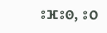ⵓⴼⵓⵙ, ⵓⵔ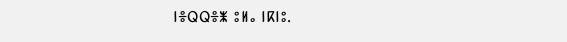ⵏⴻⵕⵕⴻⵥ ⵓⵍⴰ ⵏⴽⵏⵓ.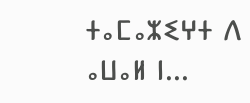ⵜⴰⵎⴰⵣⵉⵖⵜ ⴷ ⴰⵡⴰⵍ ⵏ...